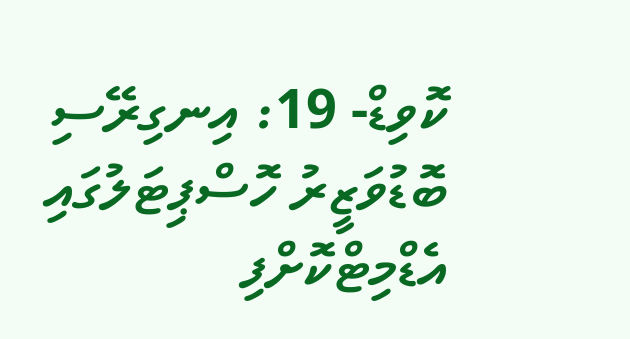ކޮވިޑް- 19: އިނގިރޭސި ބޮޑުވަޒީރު ހޮސްޕިޓަލުގައި އެޑްމިޓްކޮށްފި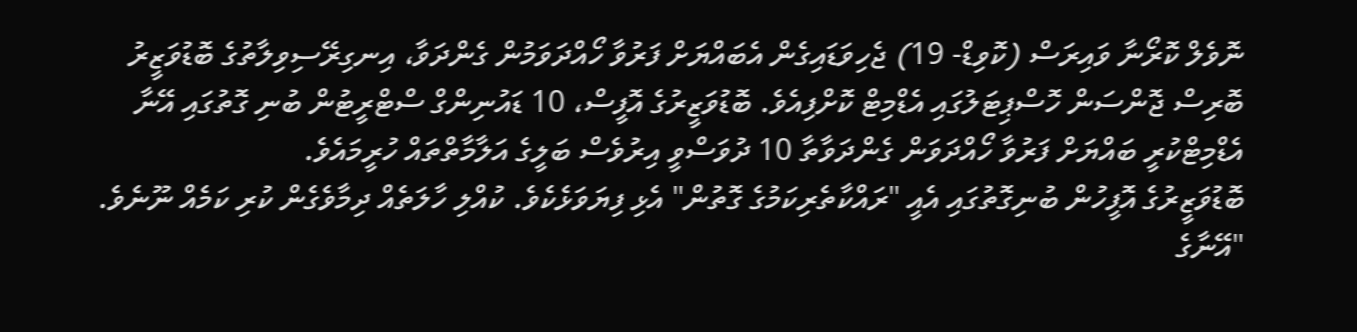ނޮވެލް ކޮރޯނާ ވައިރަސް (ކޮވިޑް- 19) ޖެހިވަޑައިގެން އެބައްޔަށް ފަރުވާ ހޯއްދަވަމުން ގެންދަވާ، އިނގިރޭސިވިލާތުގެ ބޮޑުވަޒީރު ބޮރިސް ޖޮންސަން ހޮސްޕިޓަލުގައި އެޑްމިޓް ކޮށްފިއެވެ. ބޮޑުވަޒީރުގެ އޮފީސް، 10 ޑައުނިންގް ސްޓްރީޓުން ބުނި ގޮތުގައި އޭނާ އެޑްމިޓްކުރީ ބައްޔަށް ފަރުވާ ހޯއްދަވަން ގެންދަވާތާ 10 ދުވަސްވީ އިރުވެސް ބަލީގެ އަލާމާތްތައް ހުރީމައެވެ.
ބޮޑުވަޒީރުގެ އޮފީހުން ބުނިގޮތުގައި އެއީ "ރައްކާތެރިކަމުގެ ގޮތުން" އެޅި ފިޔަވަޅެކެވެ. ކުއްލި ހާލަތެއް ދިމާވެގެން ކުރި ކަމެއް ނޫނެވެ.
"އޭނާގެ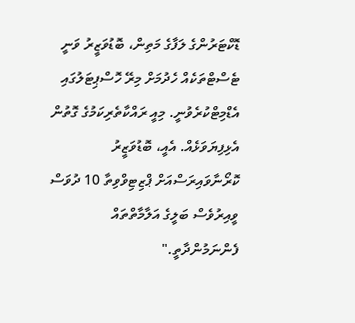ޑޮކްޓަރުންގެ ލަފާގެ މަތިން، ބޮޑުވަޒީރު ވަނީ ޓެސްޓްތަކެއް ހެދުމަށް މިރޭ ހޮސްޕިޓަލުގައި އެޑްމިޓްކުރެވުނީ. މިއީ ރައްކާތެރިކަމުގެ ގޮތުން އެޅިފިޔަވަޅެއް. އެއީ، ބޮޑުވަޒީރު ކޮރޯނާވައިރަސްއަށް ޕްޒިޓިވްވިތާ 10 ދުވަސް ވީއިރުވެސް ބަލީގެ އަލާމާތްތައް ފެންނަމުންދާތީ."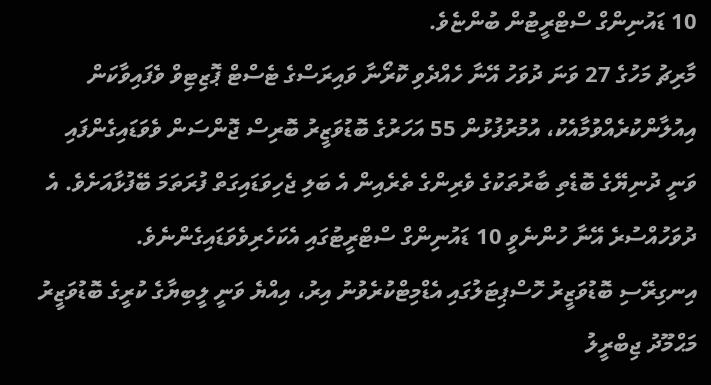10 ޑައުނިންގް ސްޓްރީޓުން ބުންޏެވެ.
މާރިޗު މަހުގެ 27 ވަނަ ދުވަހު އޭނާ ހެއްދެވި ކޮރޯނާ ވައިރަސްގެ ޓެސްޓް ޕޮޒިޓިވް ވެފައިވާކަން އިއުލާންކުރެއްވުމާއެކު، އުމުރުފުޅުން 55 އަހަރުގެ ބޮޑުވަޒީރު ބޮރިސް ޖޮންސަން ވެވަޑައިގެންފައި ވަނީ ދުނިޔޭގެ ބޮޑެތި ބާރުތަކުގެ ވެރިންގެ ތެރެއިން އެ ބަލި ޖެހިވަޑައިގަތް ފުރަތަމަ ބޭފުޅާއަށެވެ. އެ ދުވަހުއްސުރެ އޭނާ ހުންނެވީ 10 ޑައުނިންގް ސްޓްރީޓުގައި އެކަހެރިވެވަޑައިގެންނެވެ.
އިނގިރޭސި ބޮޑުވަޒީރު ހޮސްޕިޓަލުގައި އެޑްމިޓްކުރެވުނު އިރު، އިއްޔެ ވަނީ ލީބިޔާގެ ކުރީގެ ބޮޑުވަޒީރު މަޙްމޫދު ޖިބްރީލު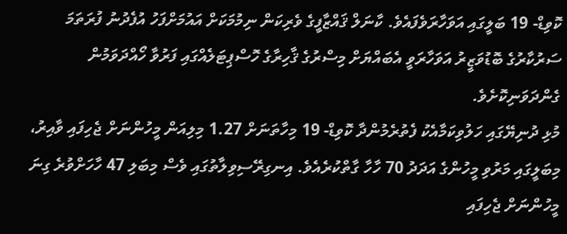ކޮވިޑް- 19 ބަލީގައި އަވަހާރަވެފައެވެ. ކާނަލް ޤައްޒާފީގެ ވެރިކަން ނިމުމަކަށް އައުމަށްފަހު އުފެދުނު ފުރަތަމަ ސަރުކާރުގެ ބޮޑުވަޒީރު އަވަހާރަވީ އެބައްޔަށް މިސްރުގެ ޤާހިރާގެ ހޮސްޕިޓަލެއްގައި ފަރުވާ ހޯއްދަވަމުން ގެންދަވަނިކޮށެވެ.
މުޅި ދުނިޔޭގައި ހަލުވިކަމާއެކު ފެތުރެމުންދާ ކޮވިޑް- 19 މިހާތަނަށް 1.27 މިލިއަން މީހުންނަށް ޖެހިފައި ވާއިރު، މިބަލީގައި މަރުވި މީހުންގެ އަދަދު 70 ހާހާ ގާތްކުރެއެވެ. އިނގިރޭސިވިލާތުގައި ވެސް މިބަލި 47 ހާހަށްވުރެ ގިނަ މީހުންނަށް ޖެހިފައި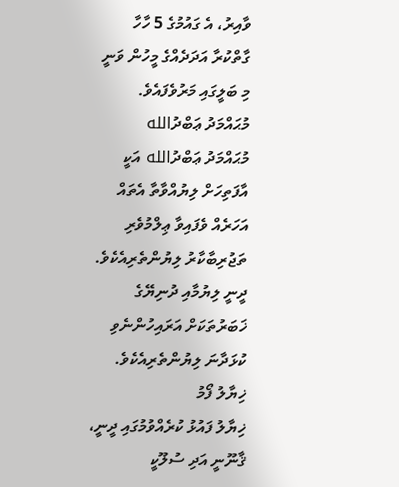ވާއިރު، އެ ގައުމުގެ 5 ހާހާ ގާތްކުރާ އަދަދެއްގެ މީހުން ވަނީ މި ބަލީގައި މަރުވެފައެވެ.
މުޙައްމަދު ޢަބްދުالله
މުޙައްމަދު ޢަބްދުالله އަކީ އާފަތިހަށް ލިޔުއްވާތާ އެތައް އަހަރެއް ވެފައިވާ ޢިލްމުވެރި ތަޖުރިބާކާރު ލިޔުންތެރިއެކެވެ. ދީނީ ލިޔުމާއި ދުނިޔޭގެ ޚަބަރުތަކަށް އަރައިހުންނެވި ކުޅަދާނަ ލިޔުންތެރިއެކެވެ.
ޚިޔާލު ފޯމު
ޚިޔާލު ފައުޅު ކުރެއްވުމުގައި ދީނީ، ޤާނޫނީ އަދި ސުލޫކީ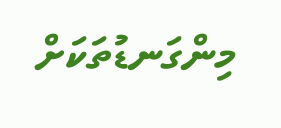މިންގަނޑުތަކަށް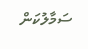ސަމާލުކަން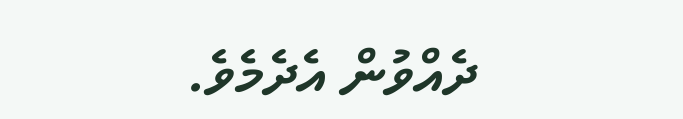ދެއްވުން އެދެމެވެ.